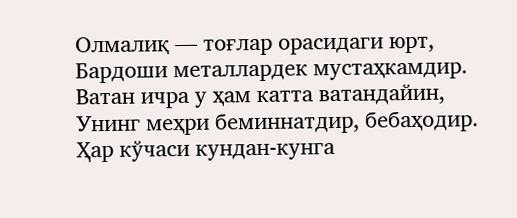Олмалиқ — тоғлар орасидаги юрт,
Бардоши металлардек мустаҳкамдир.
Ватан ичра у ҳам катта ватандайин,
Унинг меҳри беминнатдир, бебаҳодир.
Ҳар кўчаси кундан-кунга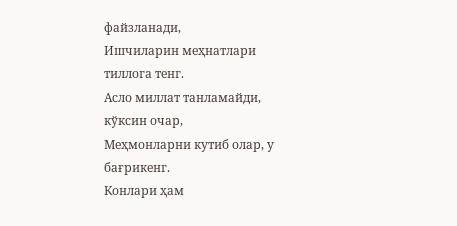файзланади,
Ишчиларин меҳнатлари тиллога тенг.
Асло миллат танламайди, кўксин очар,
Меҳмонларни кутиб олар, у бағрикенг.
Конлари ҳам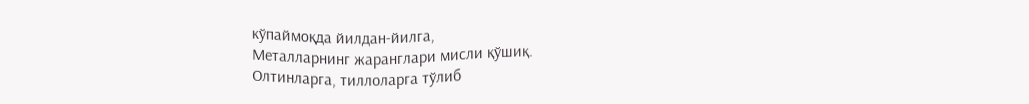кўпаймоқда йилдан-йилга,
Металларнинг жаранглари мисли қўшиқ.
Олтинларга, тиллоларга тўлиб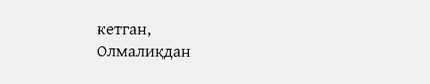кетган,
Олмалиқдан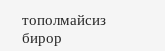тополмайсиз бирор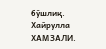бўшлиқ.
Хайрулла ХАМЗАЛИ.